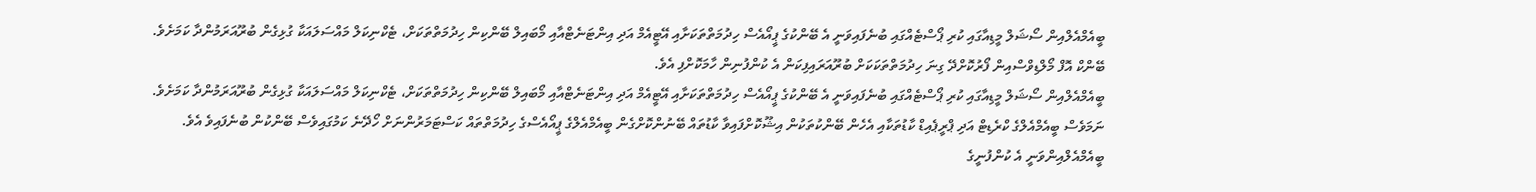ބީއެމްއެލްއިން ސޯޝަލް މީޑިއާގައި ކުރި ޕޯސްޓެއްގައި ބުނެފައިވަނީ އެ ބޭންކުގެ ޕީއޯއެސް ހިދުމަތްތަކަށާއި އޭޓީއެމް އަދި އިންޓަނެޓްއާއި މޯބައިލް ބޭންކިން ހިދުމަތްތަކަށް، ޓެކްނިކަލް މައްސަލައަކާ ގުޅިގެން ބުރޫއަރަމުންދާ ކަމަށެވެ.
ބޭންކް އޮފް މޯލްޑިވްސްއިން ފޯރުކޮށްދޭ ގިނަ ހިދުމަތްތަކަކަށް ބުރޫއަރައިފިކަން އެ ކުންފުނިން ހާމަކޮށްފި އެވެ.
ބީއެމްއެލްއިން ސޯޝަލް މީޑިއާގައި ކުރި ޕޯސްޓެއްގައި ބުނެފައިވަނީ އެ ބޭންކުގެ ޕީއޯއެސް ހިދުމަތްތަކަށާއި އޭޓީއެމް އަދި އިންޓަނެޓްއާއި މޯބައިލް ބޭންކިން ހިދުމަތްތަކަށް، ޓެކްނިކަލް މައްސަލައަކާ ގުޅިގެން ބުރޫއަރަމުންދާ ކަމަށެވެ.
ނަމަވެސް ބީއެމްއެލްގެ ކްރެޑިޓް އަދި ޕްރީޕެއިޑް ކާޑުތަކާއި އެހެން ބޭންކުތަކުން އިޝޫކޮށްފައިވާ ކާޑުތައް ބޭނުންކޮށްގެން ބީއެމްއެލްގެ ޕީއޯއެސްގެ ހިދުމަތްތައް ކަސްޓަމަރުންނަށް ހޯދޭނެ ކަމުގައިވެސް ބޭންކުން ބުނެފައިވެ އެވެ.
ބީއެމްއެލްއިންވަނީ އެ ކުންފުނީގެ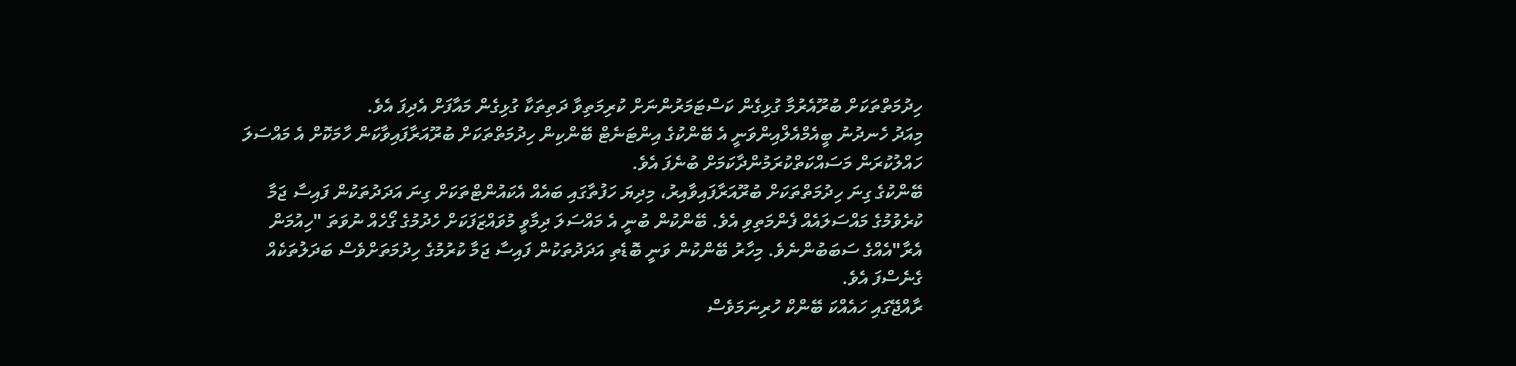ހިދުމަތްތަކަށް ބުރޫއެރުމާ ގުޅިގެން ކަސްޓަމަރުންނަށް ކުރިމަތިވާ ދަތިތަކާ ގުޅިގެން މައާފަށް އެދިފަ އެވެ.
މިއަދު ހެނދުނު ބީއެމްއެލްއިންވަނީ އެ ބޭންކުގެ އިންޓަނެޓް ބޭންކިން ހިދުމަތްތަކަށް ބުރޫއަރާފައިވާކަން ހާމަކޮށް އެ މައްސަލަ ހައްލުކުރަން މަސައްކަތްކުރަމުންދާކަމަށް ބުނެފަ އެވެ.
ބޭންކުގެ ގިނަ ހިދުމަތްތަކަށް ބުރޫއަރާފައިވާއިރު، މިދިޔަ ހަފުތާގައި ބައެއް އެކައުންޓްތަކަށް ގިނަ އަދަދުތަކުން ފައިސާ ޖަމާ ކުރެވުމުގެ މައްސަލައެއް ފެންމަތިވި އެވެ. ބޭންކުން ބުނީ އެ މައްސަލަ ދިމާވީ މުވައްޒަފަކަށް ހެދުމުގެ ގޯހެއް ނުވަތަ "ހިއުމަން އެރާ"އެއްގެ ސަބަބުންނެވެ. މިހާރު ބޭންކުން ވަނީ ބޮޑެތި އަދަދުތަކުން ފައިސާ ޖަމާ ކުރުމުގެ ހިދުމަތަށްވެސް ބަދަލުތަކެއް ގެނެސްފަ އެވެ.
ރާއްޖޭގައި ހައެއްކަ ބޭންކް ހުރިނަމަވެސް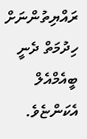ރައްޔިތުންނަށް ހިދުމަތް ދެނީ ބީއެމްއެލް އެކަންޏެވެ.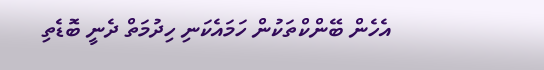އެހެން ބޭންކްތަކުން ހަމައެކަނި ހިދުމަތް ދެނީ ބޮޑެތި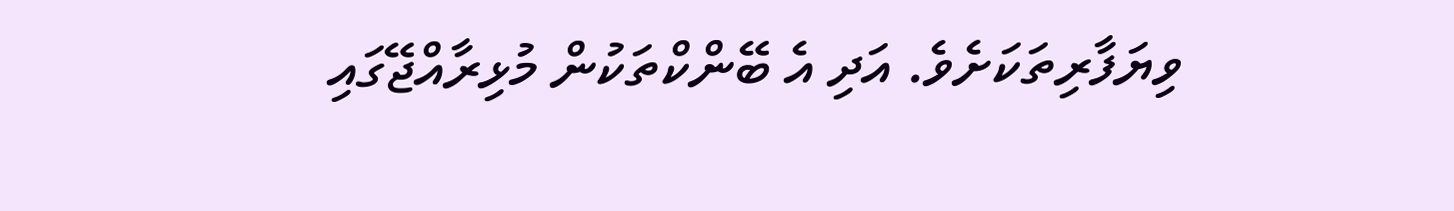ވިޔަފާރިތަކަށެވެ. އަދި އެ ބޭންކްތަކުން މުޅިރާއްޖޭގައި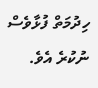ހިދުމަތް ފުޅާވެސް ނުކުރެ އެވެ.